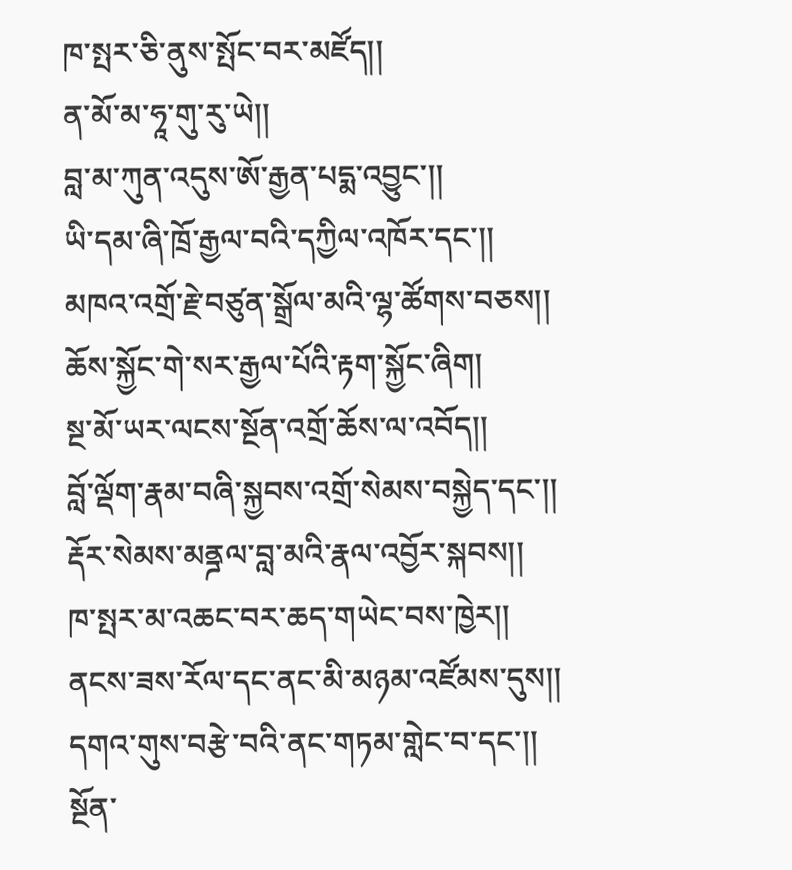ཁ་སྤར་ཅི་ནུས་སྤོང་བར་མཛོད།།
ན་མོ་མ་ཧཱ་གུ་རུ་ཡེ།།
བླ་མ་ཀུན་འདུས་ཨོ་རྒྱན་པདྨ་འབྱུང་།།
ཡི་དམ་ཞི་ཁྲོ་རྒྱལ་བའི་དཀྱིལ་འཁོར་དང་།།
མཁའ་འགྲོ་རྗེ་བཙུན་སྒྲོལ་མའི་ལྷ་ཚོགས་བཅས།།
ཆོས་སྐྱོང་གེ་སར་རྒྱལ་པོའི་རྟག་སྐྱོང་ཞིག།
སྔ་མོ་ཡར་ལངས་སྔོན་འགྲོ་ཆོས་ལ་འབོད།།
བློ་ལྡོག་རྣམ་བཞི་སྐྱབས་འགྲོ་སེམས་བསྐྱེད་དང་།།
རྡོར་སེམས་མནྜལ་བླ་མའི་རྣལ་འབྱོར་སྐབས།།
ཁ་སྤར་མ་འཆང་བར་ཆད་གཡེང་བས་ཁྱེར།།
ནངས་ཟས་རོལ་དང་ནང་མི་མཉམ་འཛོམས་དུས།།
དགའ་གུས་བརྩེ་བའི་ནང་གཏམ་གླེང་བ་དང་།།
སྔོན་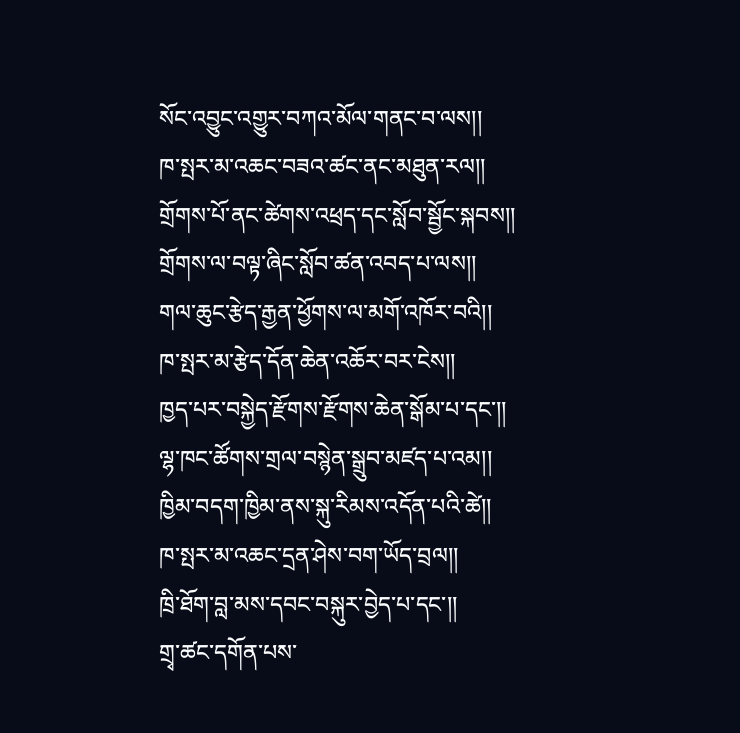སོང་འབྱུང་འགྱུར་བཀའ་མོལ་གནང་བ་ལས།།
ཁ་སྤར་མ་འཆང་བཟའ་ཚང་ནང་མཐུན་རལ།།
གྲོགས་པོ་ནང་ཚེགས་འཕྲད་དང་སློབ་སྦྱོང་སྐབས།།
གྲོགས་ལ་བལྟ་ཞིང་སློབ་ཚན་འབད་པ་ལས།།
གལ་ཆུང་རྩེད་རྒྱན་ཕྱོགས་ལ་མགོ་འཁོར་བའི།།
ཁ་སྤར་མ་རྩེད་དོན་ཆེན་འཆོར་བར་ངེས།།
ཁྱད་པར་བསྐྱེད་རྫོགས་རྫོགས་ཆེན་སྒོམ་པ་དང་།།
ལྷ་ཁང་ཚོགས་གྲལ་བསྙེན་སྒྲུབ་མཛད་པ་འམ།།
ཁྱིམ་བདག་ཁྱིམ་ནས་སྐུ་རིམས་འདོན་པའི་ཚེ།།
ཁ་སྤར་མ་འཆང་དྲན་ཤེས་བག་ཡོད་བྲལ།།
ཁྲི་ཐོག་བླ་མས་དབང་བསྐུར་བྱེད་པ་དང་།།
གྲྭ་ཚང་དགོན་པས་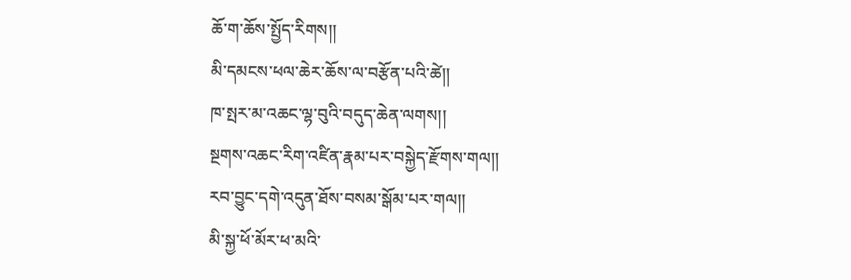ཆོ་ག་ཆོས་སྤྱོད་རིགས།།
མི་དམངས་ཕལ་ཆེར་ཆོས་ལ་བརྩོན་པའི་ཚེ།།
ཁ་སྤར་མ་འཆང་ལྷ་བུའི་བདུད་ཆེན་ལགས།།
སྔགས་འཆང་རིག་འཛིན་རྣམ་པར་བསྐྱེད་རྫོགས་གལ།།
རབ་བྱུང་དགེ་འདུན་ཐོས་བསམ་སྒོམ་པར་གལ།།
མི་སྐྱ་ཕོ་མོར་ཕ་མའི་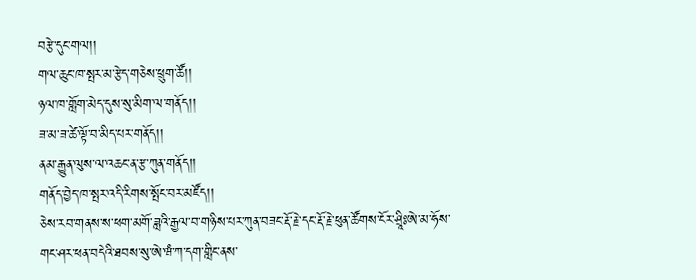བརྩེ་དུང་གལ།།
གལ་ཆུང་ཁ་སྤར་མ་རྩེད་གཅེས་ཕྲུག་ཚོ།།
ཉལ་ཁ་གློག་མེད་དུས་སུ་མིག་ལ་གནོད།།
ཟ་མ་ཟ་ཚེ་ལྟོ་བ་མིད་པར་གནོད།།
ནམ་རྒྱུན་ལུས་ལ་འཆང་ན་རྩ་ཀུན་གནོད།།
གནོད་བྱེད་ཁ་སྤར་འདི་རིགས་སྤོང་བར་མཛོད།།
ཅེས་རབ་གནས་ས་ཕག་མགོ་ཟླའི་རྒྱལ་བ་གཉིས་པར་ཀུན་བཟང་རྡོ་རྗེ་དང་རྡོ་རྗེ་ཕུན་ཚོགས་ངོར་ཤྲཱིཿཨེ་མ་ཧོས་གང་ཤར་ཕན་བདེའི་ཐབས་སུ་ཨེ་ཝཾ་ཀ་དག་གླིང་ནས་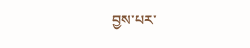བྱས་པར་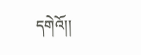དགེའོ།།